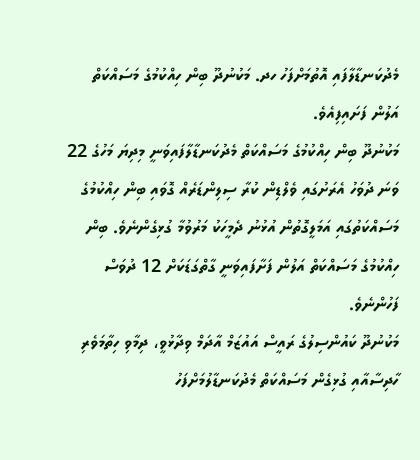މެދުކަނޑާލާފައި އޮތުމަށްފަހު ހދ. މަކުނުދޫ ބިން ހިއްކުމުގެ މަސައްކަތް އަލުން ފަށައިފިއެވެ.
މަކުނުދޫ ބިން ހިއްކުމުގެ މަސައްކަތް މެދުކަނޑާލާފައިވަނީ މިދިޔަ މަހުގެ 22 ވަނަ ދުވަހު އެރަށުގައި ވެލްޑިން ކުރާ ސިލިންޑަރެއް ގޮވައި ބިން ހިއްކުމުގެ މަސައްކަތުގައި އަމަލީގޮތުން އުޅުނު ދެމީހަކު މަރުވުމާ ގުޅިގެންނެވެ. ބިން ހިއްކުމުގެ މަސައްކަތް އަލުން ފަށާފައިވަނީ ގާތްގަޑަކަށް 12 ދުވަސް ފަހުންނެވެ.
މަކުނުދޫ ކައުންސިލުގެ ރައީސް އައުޒަމް އާދަމް ވިދާޅުވީ، ދިމާވި ހިތާމަވެރި ހާދިސާއާއި ގުޅިގެން މަސައްކަތް މެދުކަނޑާލުމަށްފަހު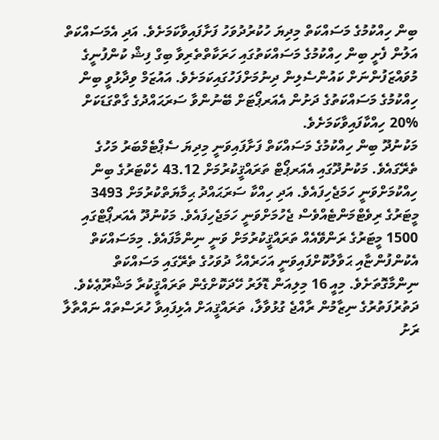ބިން ހިއްކުމުގެ މަސައްކަތް މިދިޔަ ހުކުރުދުވަހު ފަށާފައިވާކަމަށެވެ. އަދި އެމަސައްކަތް އަލުން ފެށީ ބިން ހިއްކުމުގެ މަސައްކަތުގައި ހަރަކާތްތެރިވާ ބިގް ފިޝް ކުންފުނީގެ މުވައްޒަފުންނަށް ކައުންސެލިން ދިނުމަށްފަހުގައިކަމަށެވެ. އައުޒަމް ވިދާޅުވީ ބިން ހިއްކުމުގެ މަސައްކަތުގެ ދަށުން އެއަރޕޯޓަށް ބޭނުންވާ ސަރަޙައްދުގެ ގާތްގަޑަކަށް %20 ހިއްކާފައިވާކަމަށެވެ.
މަކުނުދޫ ބިން ހިއްކުމުގެ މަސައްކަތް ފަށާފައިވަނީ މިދިޔަ ސެޕްޓެމްބަރު މަހުގެ ތެރޭގައެވެ. މަކުނުދޫގައި އެއަރޕޯޓް ތަރައްޤީކުރުމަށް 43.12 ހެކްޓަރުގެ ބިން ހިއްކުމަށްވަނީ ހަމަޖެހިފައެވެ. އަދި ހިއްކާ ސަރަޙައްދު ޙިމާޔަތްކުރުމަށް 3493 މީޓަރުގެ ރިވެޓްމަންޓެއްވެސް ޖެހުމަށްވަނީ ހަމަޖެހިފައެވެ. މަކުނުދޫ އެއަރޕޯޓްގައި 1500 މީޓަރުގެ ރަންވޭއެއް ތަރައްޤީކުރުމަށް ވަނީ ނިންމާފައެވެ. މިމަސައްކަތް އެކުންފުންޏާއި ޙަވާލުކޮށްފައިވަނީ އަހަރެއްހާ ދުވަހުގެ ތެރޭގައި މަސައްކަތް ނިންމާގޮތަށެވެ. މިއީ 16 މިލިއަން ޑޮލަރު ހޭދަކޮށްގެން ތަރައްޤީކުރާ މަޝްރޫޢެކެވެ.
ދަތުރުފަތުރުގެ ނިޒާމުން ރާއްޖެ ގުޅުވާލާ، ތަރައްޤީއަށް އެޅިފައިވާ ހުރަސްތައް ނައްތާލާ ރަށު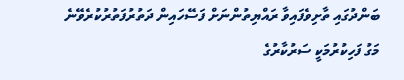ބަންދުގައި ތާށިވެފައިވާ ރައްޔިތުންނަށް ފަސޭހައިން ދަތުރުފަތުރުކުރެވޭނެ މަގު ފަހިކުރުމަކީ ސަރުކާރުގެ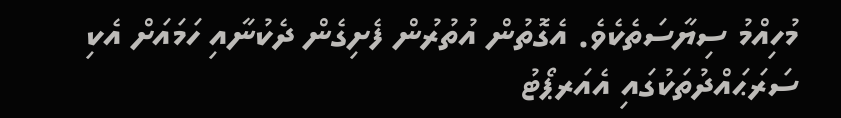މުހިއްމު ސިޔާސަތެކެވެ. އެގޮތުން އުތުރުން ފެށިގެން ދެކުނާއި ހަމައަށް އެކި ސަރަޙައްދުތަކުގައި އެއަރޕޯޓު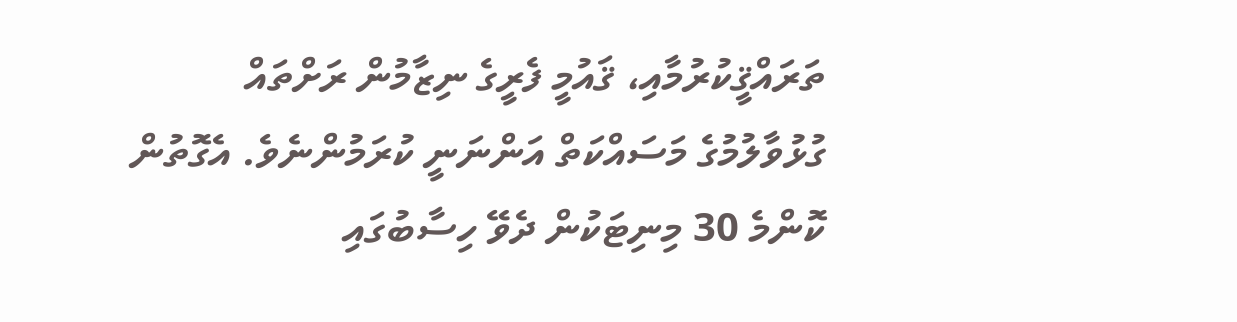ތަރައްޤީކުރުމާއި، ޤައުމީ ފެރީގެ ނިޒާމުން ރަށްތައް ގުޅުވާލުމުގެ މަސައްކަތް އަންނަނީ ކުރަމުންނެވެ. އެގޮތުން ކޮންމެ 30 މިނިޓަކުން ދެވޭ ހިސާބުގައި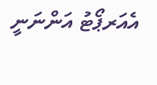އެއަރޕޯޓު އަންނަނީ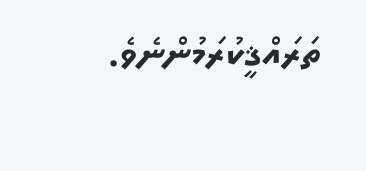ތަރައްޤީކުރަމުންނެވެ.